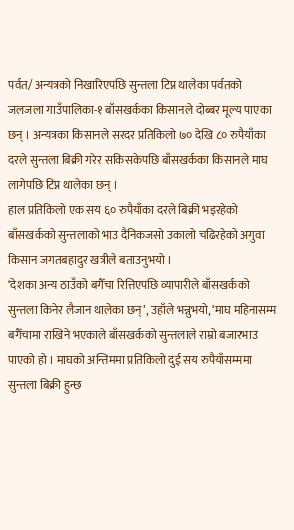पर्वत/ अन्यत्रको निखारिएपछि सुन्तला टिप्न थालेका पर्वतको जलजला गाउँपालिका-१ बाँसखर्कका किसानले दोब्बर मूल्य पाएका छन् । अन्यत्रका किसानले सरदर प्रतिकिलो ७० देखि ८० रुपैयाँका दरले सुन्तला बिक्री गरेर सकिसकेपछि बाँसखर्कका किसानले माघ लागेपछि टिप्न थालेका छन् ।
हाल प्रतिकिलो एक सय ६० रुपैयाँका दरले बिक्री भइरहेको बाँसखर्कको सुन्तलाको भाउ दैनिकजसो उकालो चढिरहेको अगुवा किसान जगतबहादुर खत्रीले बताउनुभयो ।
‘देशका अन्य ठाउँको बगैँचा रित्तिएपछि व्यापारीले बाँसखर्कको सुन्तला किनेर लैजान थालेका छन्’, उहाँले भन्नुभयो, ‘माघ महिनासम्म बगैँचामा राखिने भएकाले बाँसखर्कको सुन्तलाले राम्रो बजारभाउ पाएको हो । माघको अन्तिममा प्रतिकिलो दुई सय रुपैयाँसम्ममा सुन्तला बिक्री हुन्छ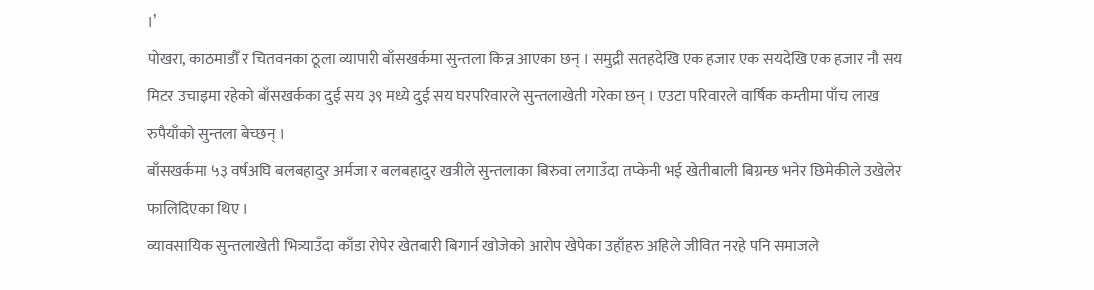।’
पोखरा, काठमाडौँ र चितवनका ठूला व्यापारी बाँसखर्कमा सुन्तला किन्न आएका छन् । समुद्री सतहदेखि एक हजार एक सयदेखि एक हजार नौ सय मिटर उचाइमा रहेको बाँसखर्कका दुई सय ३९ मध्ये दुई सय घरपरिवारले सुन्तलाखेती गरेका छन् । एउटा परिवारले वार्षिक कम्तीमा पाँच लाख रुपैयाँको सुन्तला बेच्छन् ।
बाँसखर्कमा ५३ वर्षअघि बलबहादुर अर्मजा र बलबहादुर खत्रीले सुन्तलाका बिरुवा लगाउँदा तप्केनी भई खेतीबाली बिग्रन्छ भनेर छिमेकीले उखेलेर फालिदिएका थिए ।
व्यावसायिक सुन्तलाखेती भित्र्याउँदा काँडा रोपेर खेतबारी बिगार्न खोजेको आरोप खेपेका उहाँहरु अहिले जीवित नरहे पनि समाजले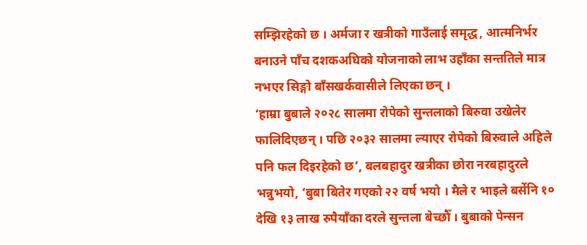सम्झिरहेको छ । अर्मजा र खत्रीको गाउँलाई समृद्ध, आत्मनिर्भर बनाउने पाँच दशकअघिको योजनाको लाभ उहाँका सन्ततिले मात्र नभएर सिङ्गो बाँसखर्कवासीले लिएका छन् ।
‘हाम्रा बुबाले २०२८ सालमा रोपेको सुन्तलाको बिरुवा उखेलेर फालिदिएछन् । पछि २०३२ सालमा ल्याएर रोपेको बिरुवाले अहिले पनि फल दिइरहेको छ’, बलबहादुर खत्रीका छोरा नरबहादुरले भन्नुभयो, ‘बुबा बितेर गएको २२ वर्ष भयो । मैले र भाइले बर्सेनि १० देखि १३ लाख रुपैयाँका दरले सुन्तला बेच्छौँ । बुबाको पेन्सन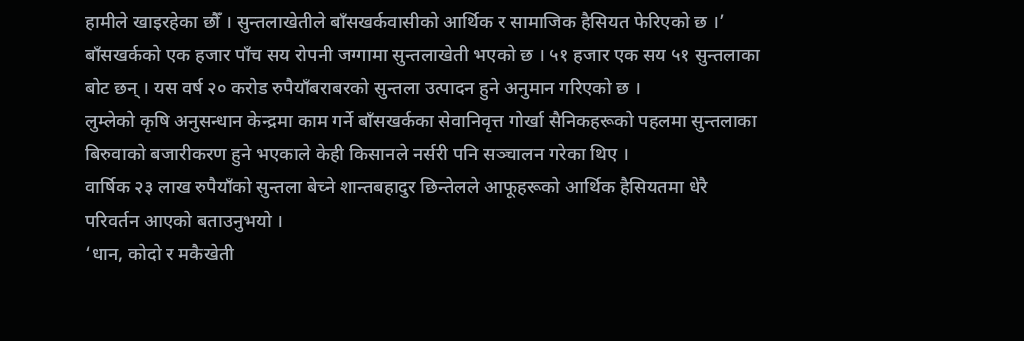हामीले खाइरहेका छौँ । सुन्तलाखेतीले बाँसखर्कवासीको आर्थिक र सामाजिक हैसियत फेरिएको छ ।’
बाँसखर्कको एक हजार पाँच सय रोपनी जग्गामा सुन्तलाखेती भएको छ । ५१ हजार एक सय ५१ सुन्तलाका बोट छन् । यस वर्ष २० करोड रुपैयाँबराबरको सुन्तला उत्पादन हुने अनुमान गरिएको छ ।
लुम्लेको कृषि अनुसन्धान केन्द्रमा काम गर्ने बाँसखर्कका सेवानिवृत्त गोर्खा सैनिकहरूको पहलमा सुन्तलाका बिरुवाको बजारीकरण हुने भएकाले केही किसानले नर्सरी पनि सञ्चालन गरेका थिए ।
वार्षिक २३ लाख रुपैयाँको सुन्तला बेच्ने शान्तबहादुर छिन्तेलले आफूहरूको आर्थिक हैसियतमा धेरै परिवर्तन आएको बताउनुभयो ।
‘धान, कोदो र मकैखेती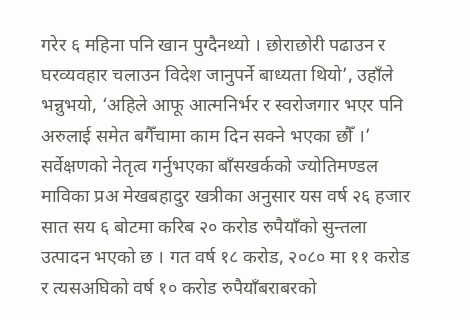गरेर ६ महिना पनि खान पुग्दैनथ्यो । छोराछोरी पढाउन र घरव्यवहार चलाउन विदेश जानुपर्ने बाध्यता थियो’, उहाँले भन्नुभयो, ‘अहिले आफू आत्मनिर्भर र स्वरोजगार भएर पनि अरुलाई समेत बगैँचामा काम दिन सक्ने भएका छौँ ।’
सर्वेक्षणको नेतृत्व गर्नुभएका बाँसखर्कको ज्योतिमण्डल माविका प्रअ मेखबहादुर खत्रीका अनुसार यस वर्ष २६ हजार सात सय ६ बोटमा करिब २० करोड रुपैयाँको सुन्तला उत्पादन भएको छ । गत वर्ष १८ करोड, २०८० मा ११ करोड र त्यसअघिको वर्ष १० करोड रुपैयाँबराबरको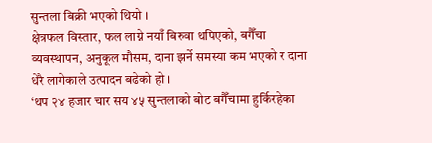सुन्तला बिक्री भएको थियो ।
क्षेत्रफल विस्तार, फल लाग्ने नयाँ बिरुवा थपिएको, बगैँचा व्यवस्थापन, अनुकूल मौसम, दाना झर्ने समस्या कम भएको र दाना धेरै लागेकाले उत्पादन बढेको हो ।
‘थप २४ हजार चार सय ४५ सुन्तलाको बोट बगैँचामा हुर्किरहेका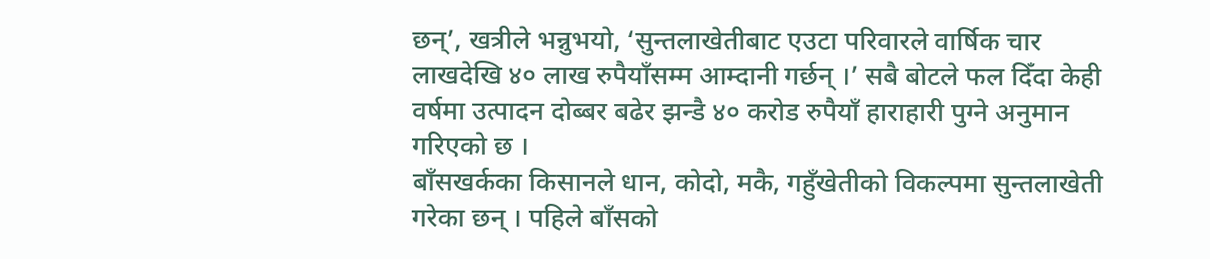छन्’, खत्रीले भन्नुभयो, ‘सुन्तलाखेतीबाट एउटा परिवारले वार्षिक चार लाखदेखि ४० लाख रुपैयाँसम्म आम्दानी गर्छन् ।’ सबै बोटले फल दिँदा केही वर्षमा उत्पादन दोब्बर बढेर झन्डै ४० करोड रुपैयाँ हाराहारी पुग्ने अनुमान गरिएको छ ।
बाँसखर्कका किसानले धान, कोदो, मकै, गहुँखेतीको विकल्पमा सुन्तलाखेती गरेका छन् । पहिले बाँसको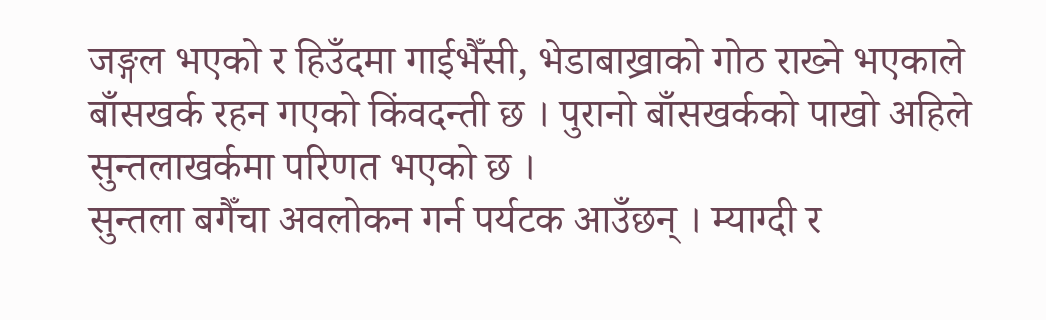जङ्गल भएको र हिउँदमा गाईभैँसी, भेडाबाख्राको गोठ राख्ने भएकाले बाँसखर्क रहन गएको किंवदन्ती छ । पुरानो बाँसखर्कको पाखो अहिले सुन्तलाखर्कमा परिणत भएको छ ।
सुन्तला बगैँचा अवलोकन गर्न पर्यटक आउँछन् । म्याग्दी र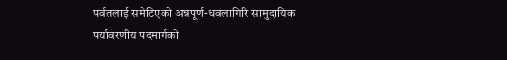पर्वतलाई समेटिएको अन्नपूर्ण-धवलागिरि सामुदायिक पर्यावरणीय पदमार्गको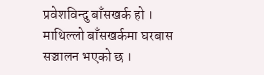प्रवेशविन्दु बाँसखर्क हो । माथिल्लो बाँसखर्कमा घरबास सञ्चालन भएको छ ।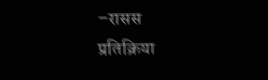–रासस
प्रतिक्रिया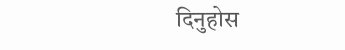दिनुहोस